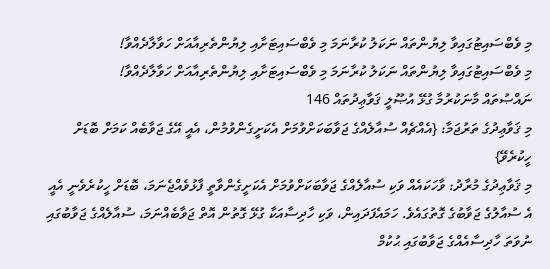މި ވެބްސައިޓުގައިވާ ލިޔުންތައް ނަކަލު ކުރާނަމަ މި ވެބްސައިޓަށާއި ލިޔުންތެރިއާއަށް ހަވާލާދެއްވާ!
މި ވެބްސައިޓުގައިވާ ލިޔުންތައް ނަކަލު ކުރާނަމަ މި ވެބްސައިޓަށާއި ލިޔުންތެރިއާއަށް ހަވާލާދެއްވާ!
ނައްޞުތައް މާނަކުރުމާ ގުޅޭ އުޞޫލީ ޤަވާޢިދުތައް 146
މި ޤަވާޢިދުގެ ތަރުޖަމާ: {އެއްޗެއް ސުއާލެއްގެ ޖަވާބަކަށްވުމަށް އެކަށީގެންވުމުން، އެއީ އޭގެ ޖަވާބެއް ކަމަށް ބޮޑަށް ހީކުރެވޭ}
މި ޤަވާޢިދުގެ މުރާދު: ވާހަކައެއް ވަކި ސުއާލެއްގެ ޖަވާބަކަށްވުމަށް އެކަށީގެންވާތީ ފާޅުވެއްޖެނަމަ، ބޮޑަށް ހީކުރެވެނީ އެއީ އެ ސުއާލުގެ ޖަވާބުގެ ގޮތުގައެވެ. ހަމައެފަދައިން، ވަކި ހާދިސާއަކާ ގުޅޭ ގޮތުން އޮތް ޖަވާބެއްނަމަ، ސުއާލެއްގެ ޖަވާބުގައި ނުވަތަ ހާދިސާއެއްގެ ޖަވާބުގައި ޙުކުމް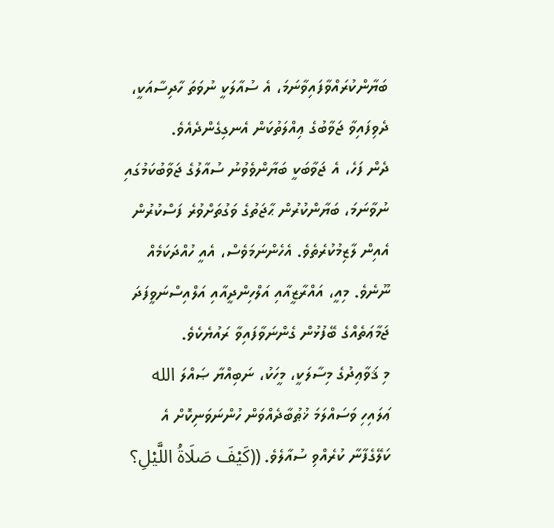ބަޔާންކުރައްވާފައިވާނަމަ، އެ ސުއާލަކީ ނުވަތަ ހާދިސާއަކީ، ދެވިފައިވާ ޖަވާބުގެ ޢިއްލަތުކަން އެނގިގެންދެއެވެ.
ދެން ފަހެ، އެ ޖަވާބަކީ ބަޔާންވެވުނު ސުއާލުގެ ޖަވާބުކަމުގައި ނުވާނަމަ، ބަޔާންކުރުން ޙާޖަތުގެ ވަގުތަށްވުރެ ފަސްކުރުން އެއިން ލާޒިމުކުރެތެވެ. އެހެންނަމަވެސް، އެއީ ހުއްދަކަމެއް ނޫނެވެ. މިއީ، އައްރާޒީއާއި އަލްހިންދީއާއި އަލްއިސްނަވީފަދަ ޖަމާޢަތެއްގެ ބޭފުޅުން ގެންނަވާފައިވާ ރައުޔެކެވެ.
މި ޤަވާޢިދުގެ މިސާލަކީ، މީހަކު، ނަބިއްޔާ ޞައްލަ الله ޢަލައިހި ވަސައްލަމަ ޚުޠުބާދެއްވަން ހުންނަވަނިކޮށް އެ ކަލޭގެފާނާ ކުރެއްވި ސުއާލެވެ. ((كَيْفَ صَلَاةُ اللَّيْلِ؟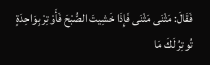فَقَالَ: مَثْنَى مَثْنَى فَإِذَا خَشِيتَ الصُّبْحَ فَأَوْتِرْ بِوَاحِدَةٍ تُوتِرُ لَكَ مَا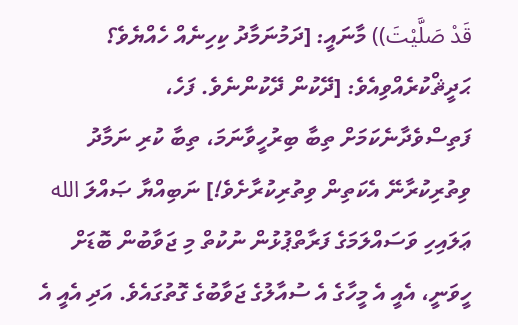قَدْ صَلَّيْتَ)) މާނައީ: [ދަމުނަމާދު ކިހިނެއް ހެއްޔެވެ؟ ޙަދީޘްކުރެއްވިއެވެ: [ދޭކުން ދޭކުންނެވެ. ފަހެ، ފަތިސްވެދާނެކަމަށް ތިބާ ބިރުހީވާނަމަ، ތިބާ ކުރި ނަމާދު ވިތުރިކުރާނޭ އެކަތިން ވިތުރިކުރާށެވެ!] ނަބިއްޔާ ޞައްލަ الله ޢަލައިހި ވަސައްލަމަގެ ފަރާތްޕުޅުން ނުކުތް މި ޖަވާބުން ބޮޑަށް ހީވަނީ، އެއީ އެ މީހާގެ އެ ސުއާލުގެ ޖަވާބުގެ ގޮތުގައެވެ. އަދި އެއީ އެ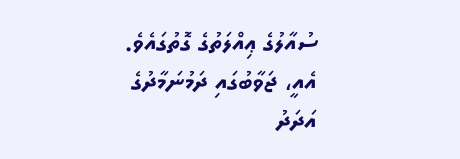ސުއާލުގެ ޢިއްލަތުގެ ގޮތުގައެވެ. އެއީ، ޖަވާބުގައި ދަމުނަމާދުގެ އަދަދު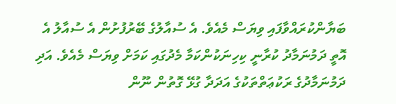ބަޔާންކުރައްވާފައި ވިޔަސް މެއެވެ. އެ ސުއާލުގެ ބޭރުފުށުން އެ ސުއާލު އެ އޮތީ ދަމުނަމާދު ކުރާނީ ކިހިނަކުންކަމާ މެދުގައި ކަމަށް ވިޔަސް މެއެވެ. އަދި ދަމުނަމާދުގެ ރަކުޢަތްތަކުގެ އަދަދާ ގުޅޭ ގޮތުން ނޫން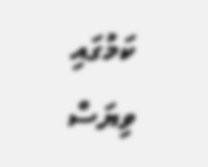ކަމުގައި ވިޔަސް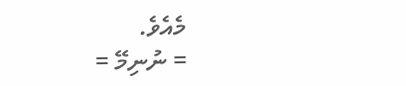މެއެވެ.
= ނުނިމޭ =